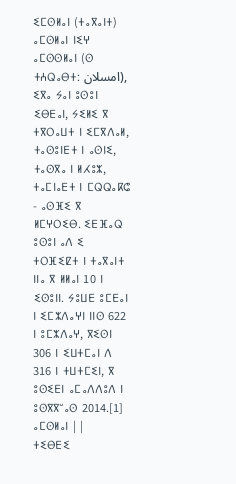ⵉⵎⵙⵍⴰⵏ (ⵜⴰⴳⴰⵏⵜ)
ⴰⵎⵙⵍⴰⵏ ⵏⵉⵖ ⴰⵎⵙⵙⵍⴰⵏ (ⵙ ⵜⵄⵕⴰⴱⵜ: امسلان), ⵉⴳⴰ ⵢⴰⵏ ⵓⵙⵓⵏ ⵉⴱⴹⴰⵏ, ⵢⵉⵍⵉ ⴳ ⵜⴳⵔⴰⵡⵜ ⵏ ⵉⵎⴳⴷⴰⵍ, ⵜⴰⵙⵓⵏⴹⵜ ⵏ ⴰⵙⵏⵉ, ⵜⴰⵙⴳⴰ ⵏ ⵍⵃⵓⵣ, ⵜⴰⵎⵏⴰⴹⵜ ⵏ ⵎⵕⵕⴰⴽⵛ - ⴰⵙⴼⵉ ⴳ ⵍⵎⵖⵔⵉⴱ. ⵉⴹⴼⴰⵕ ⵓⵙⵓⵏ ⴰⴷ ⵉ ⵜⵔⴼⵉⵇⵜ ⵏ ⵜⴰⴳⴰⵏⵜ ⵏⵏⴰ ⴳ ⵍⵍⴰⵏ 10 ⵏ ⵉⵙⵓⵏⵏ. ⵢⵓⵡⴹ ⵓⵎⴹⴰⵏ ⵏ ⵉⵎⵣⴷⴰⵖⵏ ⵏⵏⵙ 622 ⵏ ⵓⵎⵣⴷⴰⵖ, ⴳⵉⵙⵏ 306 ⵏ ⵉⵡⵜⵎⴰⵏ ⴷ 316 ⵏ ⵜⵡⵜⵎⵉⵏ, ⴳ ⵓⵙⵉⴹⵏ ⴰⵎⴰⴷⴷⵓⴷ ⵏ ⵓⵙⴳⴳⵯⴰⵙ 2014.[1]
ⴰⵎⵙⵍⴰⵏ | |
ⵜⵉⴱⴹⵉ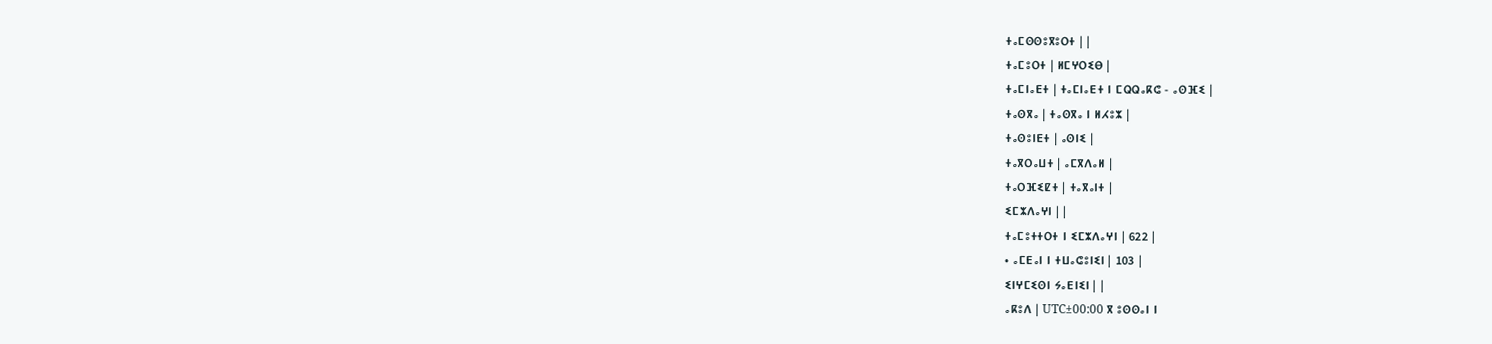ⵜⴰⵎⵙⵙⵓⴳⵓⵔⵜ | |
ⵜⴰⵎⵓⵔⵜ | ⵍⵎⵖⵔⵉⴱ |
ⵜⴰⵎⵏⴰⴹⵜ | ⵜⴰⵎⵏⴰⴹⵜ ⵏ ⵎⵕⵕⴰⴽⵛ - ⴰⵙⴼⵉ |
ⵜⴰⵙⴳⴰ | ⵜⴰⵙⴳⴰ ⵏ ⵍⵃⵓⵣ |
ⵜⴰⵙⵓⵏⴹⵜ | ⴰⵙⵏⵉ |
ⵜⴰⴳⵔⴰⵡⵜ | ⴰⵎⴳⴷⴰⵍ |
ⵜⴰⵔⴼⵉⵇⵜ | ⵜⴰⴳⴰⵏⵜ |
ⵉⵎⵣⴷⴰⵖⵏ | |
ⵜⴰⵎⵓⵜⵜⵔⵜ ⵏ ⵉⵎⵣⴷⴰⵖⵏ | 622 |
• ⴰⵎⴹⴰⵏ ⵏ ⵜⵡⴰⵛⵓⵏⵉⵏ | 103 |
ⵉⵏⵖⵎⵉⵙⵏ ⵢⴰⴹⵏⵉⵏ | |
ⴰⴽⵓⴷ | UTC±00:00 ⴳ ⵓⵙⵙⴰⵏ ⵏ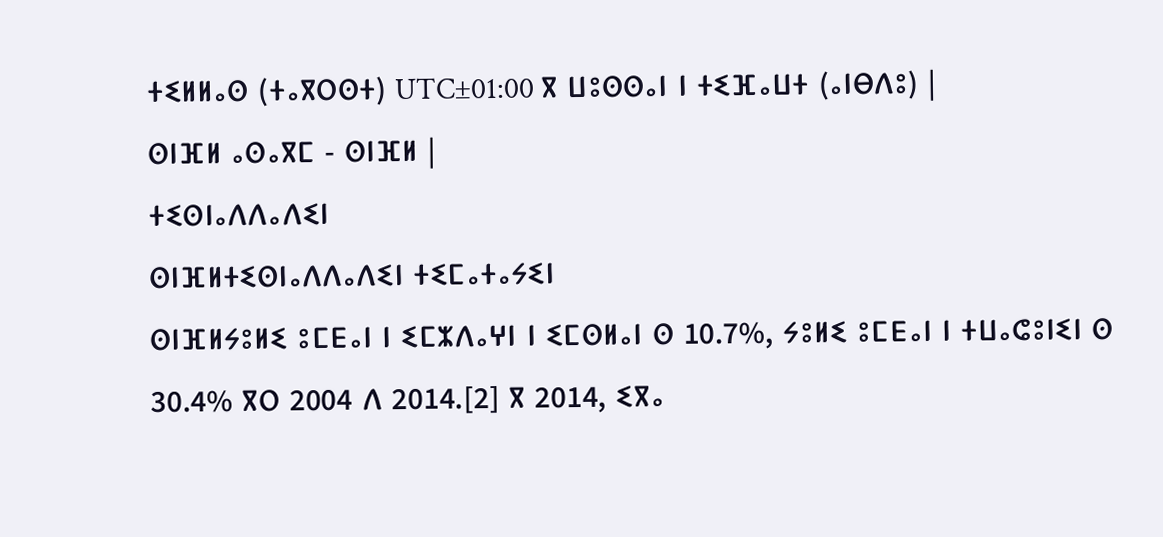ⵜⵉⵍⵍⴰⵙ (ⵜⴰⴳⵔⵙⵜ) UTC±01:00 ⴳ ⵡⵓⵙⵙⴰⵏ ⵏ ⵜⵉⴼⴰⵡⵜ (ⴰⵏⴱⴷⵓ) |
ⵙⵏⴼⵍ ⴰⵙⴰⴳⵎ - ⵙⵏⴼⵍ |
ⵜⵉⵙⵏⴰⴷⴷⴰⴷⵉⵏ
ⵙⵏⴼⵍⵜⵉⵙⵏⴰⴷⴷⴰⴷⵉⵏ ⵜⵉⵎⴰⵜⴰⵢⵉⵏ
ⵙⵏⴼⵍⵢⵓⵍⵉ ⵓⵎⴹⴰⵏ ⵏ ⵉⵎⵣⴷⴰⵖⵏ ⵏ ⵉⵎⵙⵍⴰⵏ ⵙ 10.7%, ⵢⵓⵍⵉ ⵓⵎⴹⴰⵏ ⵏ ⵜⵡⴰⵛⵓⵏⵉⵏ ⵙ 30.4% ⴳⵔ 2004 ⴷ 2014.[2] ⴳ 2014, ⵉⴳⴰ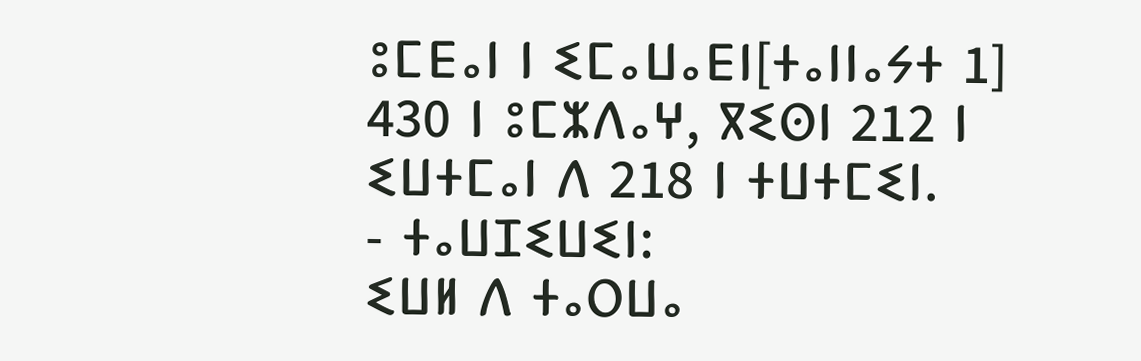ⵓⵎⴹⴰⵏ ⵏ ⵉⵎⴰⵡⴰⴹⵏ[ⵜⴰⵏⵏⴰⵢⵜ 1] 430 ⵏ ⵓⵎⵣⴷⴰⵖ, ⴳⵉⵙⵏ 212 ⵏ ⵉⵡⵜⵎⴰⵏ ⴷ 218 ⵏ ⵜⵡⵜⵎⵉⵏ.
- ⵜⴰⵡⵊⵉⵡⵉⵏ:
ⵉⵡⵍ ⴷ ⵜⴰⵔⵡⴰ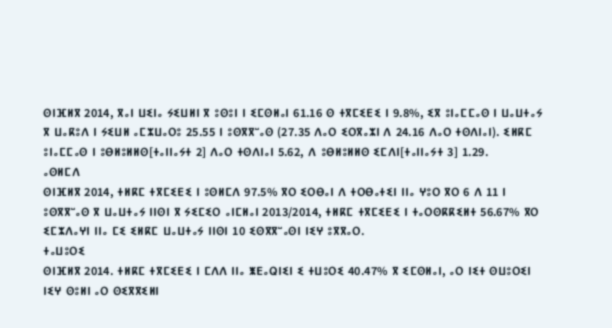ⵙⵏⴼⵍⴳ 2014, ⴳⴰⵏ ⵡⵉⵏⴰ ⵢⵉⵡⵍⵏ ⴳ ⵓⵙⵓⵏ ⵏ ⵉⵎⵙⵍⴰⵏ 61.16 ⵙ ⵜⴳⵎⵉⴹⵉ ⵏ 9.8%, ⵉⴳ ⵓⵏⴰⵎⵎⴰⵙ ⵏ ⵡⴰⵡⵜⴰⵢ ⴳ ⵡⴰⴽⵓⴷ ⵏ ⵢⵉⵡⵍ ⴰⵎⵣⵡⴰⵔⵓ 25.55 ⵏ ⵓⵙⴳⴳⵯⴰⵙ (27.35 ⴷⴰⵔ ⵉⵔⴳⴰⵣⵏ ⴷ 24.16 ⴷⴰⵔ ⵜⵙⴷⵏⴰⵏ). ⵉⵍⴽⵎ ⵓⵏⴰⵎⵎⴰⵙ ⵏ ⵓⴱⵍⵓⵍⵍⵙ[ⵜⴰⵏⵏⴰⵢⵜ 2] ⴷⴰⵔ ⵜⵙⴷⵏⴰⵏ 5.62, ⴷ ⵓⴱⵍⵓⵍⵍⵙ ⵉⵎⴷⵏ[ⵜⴰⵏⵏⴰⵢⵜ 3] 1.29.
ⴰⵙⵍⵎⴷ
ⵙⵏⴼⵍⴳ 2014, ⵜⵍⴽⵎ ⵜⴳⵎⵉⴹⵉ ⵏ ⵓⵙⵍⵎⴷ 97.5% ⴳⵔ ⵉⵔⴱⴰⵏ ⴷ ⵜⵔⴱⴰⵜⵉⵏ ⵏⵏⴰ ⵖⵓⵔ ⴳⵔ 6 ⴷ 11 ⵏ ⵓⵙⴳⴳⵯⴰⵙ ⴳ ⵡⴰⵡⵜⴰⵢ ⵏⵏⵙⵏ ⴳ ⵢⵉⵎⵉⵔ ⴰⵏⵎⵍⴰⵏ 2013/2014, ⵜⵍⴽⵎ ⵜⴳⵎⵉⴹⵉ ⵏ ⵜⴰⵔⵙⴽⴽⵉⵍⵜ 56.67% ⴳⵔ ⵉⵎⵣⴷⴰⵖⵏ ⵏⵏⴰ ⵎⵉ ⵉⵍⴽⵎ ⵡⴰⵡⵜⴰⵢ ⵏⵏⵙⵏ 10 ⵉⵙⴳⴳⵯⴰⵙⵏ ⵏⵉⵖ ⵓⴳⴳⴰⵔ.
ⵜⴰⵡⵓⵔⵉ
ⵙⵏⴼⵍⴳ 2014. ⵜⵍⴽⵎ ⵜⴳⵎⵉⴹⵉ ⵏ ⵎⴷⴷ ⵏⵏⴰ ⵥⴹⴰⵕⵏⵉⵏ ⵉ ⵜⵡⵓⵔⵉ 40.47% ⴳ ⵉⵎⵙⵍⴰⵏ, ⴰⵔ ⵏⵉⵜ ⵙⵡⵓⵔⵉⵏ ⵏⵉⵖ ⵙⵓⵍⵏ ⴰⵔ ⵙⵉⴳⴳⵉⵍⵏ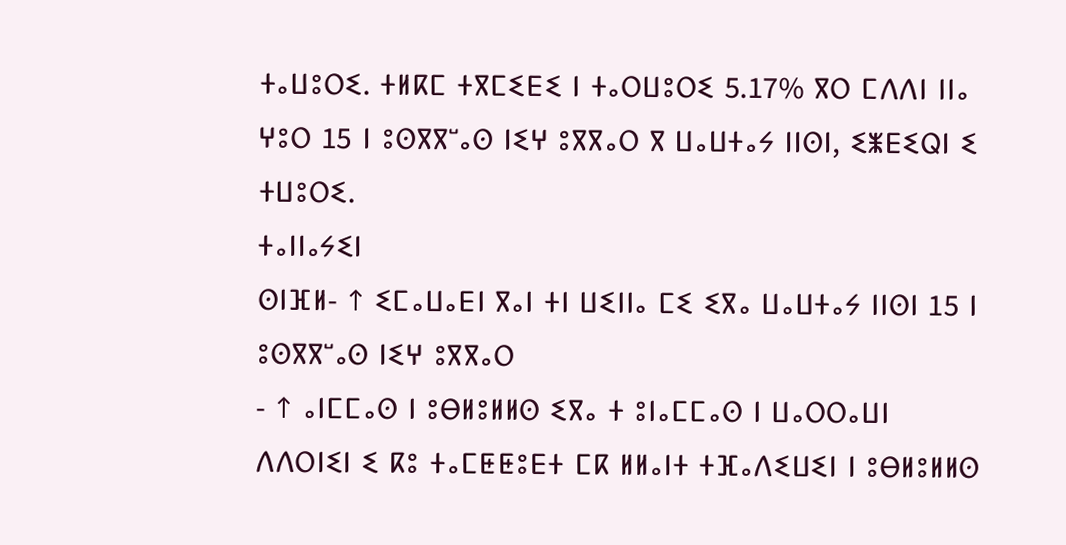ⵜⴰⵡⵓⵔⵉ. ⵜⵍⴽⵎ ⵜⴳⵎⵉⴹⵉ ⵏ ⵜⴰⵔⵡⵓⵔⵉ 5.17% ⴳⵔ ⵎⴷⴷⵏ ⵏⵏⴰ ⵖⵓⵔ 15 ⵏ ⵓⵙⴳⴳⵯⴰⵙ ⵏⵉⵖ ⵓⴳⴳⴰⵔ ⴳ ⵡⴰⵡⵜⴰⵢ ⵏⵏⵙⵏ, ⵉⵥⴹⵉⵕⵏ ⵉ ⵜⵡⵓⵔⵉ.
ⵜⴰⵏⵏⴰⵢⵉⵏ
ⵙⵏⴼⵍ- ↑ ⵉⵎⴰⵡⴰⴹⵏ ⴳⴰⵏ ⵜⵏ ⵡⵉⵏⵏⴰ ⵎⵉ ⵉⴳⴰ ⵡⴰⵡⵜⴰⵢ ⵏⵏⵙⵏ 15 ⵏ ⵓⵙⴳⴳⵯⴰⵙ ⵏⵉⵖ ⵓⴳⴳⴰⵔ
- ↑ ⴰⵏⵎⵎⴰⵙ ⵏ ⵓⴱⵍⵓⵍⵍⵙ ⵉⴳⴰ ⵜ ⵓⵏⴰⵎⵎⴰⵙ ⵏ ⵡⴰⵔⵔⴰⵡⵏ ⴷⴷⵔⵏⵉⵏ ⵉ ⴽⵓ ⵜⴰⵎⵟⵟⵓⴹⵜ ⵎⴽ ⵍⵍⴰⵏⵜ ⵜⴼⴰⴷⵉⵡⵉⵏ ⵏ ⵓⴱⵍⵓⵍⵍⵙ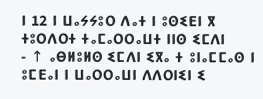ⵏ 12 ⵏ ⵡⴰⵢⵢⵓⵔ ⴷⴰⵜ ⵏ ⵓⵙⵉⴹⵏ ⴳ ⵜⵓⵔⴷⵔⵜ ⵜⴰⵎⴰⵔⵔⴰⵡⵜ ⵏⵏⵙ ⵉⵎⴷⵏ
- ↑ ⴰⴱⵍⵓⵍⵙ ⵉⵎⴷⵏ ⵉⴳⴰ ⵜ ⵓⵏⴰⵎⵎⴰⵙ ⵏ ⵓⵎⴹⴰⵏ ⵏ ⵡⴰⵔⵔⴰⵡⵏ ⴷⴷⵔⵏⵉⵏ ⵉ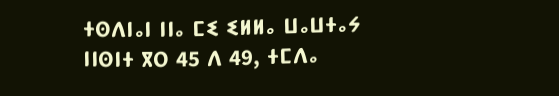ⵜⵙⴷⵏⴰⵏ ⵏⵏⴰ ⵎⵉ ⵉⵍⵍⴰ ⵡⴰⵡⵜⴰⵢ ⵏⵏⵙⵏⵜ ⴳⵔ 45 ⴷ 49, ⵜⵎⴷⴰ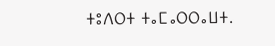ⵜⵓⴷⵔⵜ ⵜⴰⵎⴰⵔⵔⴰⵡⵜ.